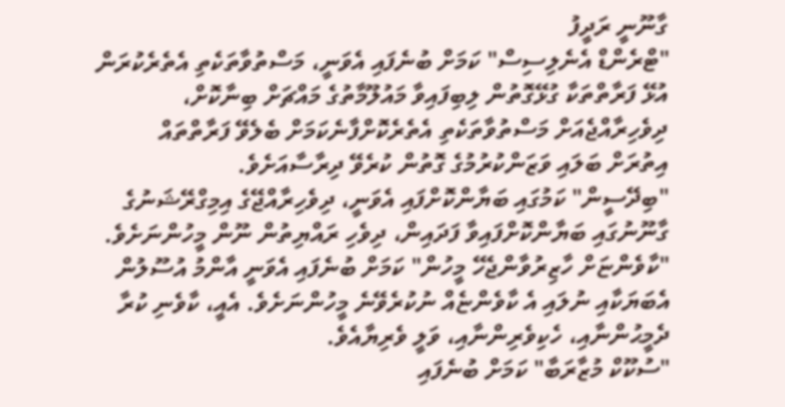ގާނޫނީ ރަދީފު
"ޓްރެންޑް އެނެލިސިސް" ކަމަށް ބުނެފައި އެވަނީ، މަސްތުވާތަކެތި އެތެރެކުރަން އުޅޭ ފަރާތްތަކާ ގުޅޭގޮތުން ލިބިފައިވާ މައުލޫމާތުގެ މައްޗަށް ބިނާކޮށް، ދިވެހިރާއްޖެއަށް މަސްތުވާތަކެތި އެތެރެކޮށްފާނެކަމަށް ބެލެވޭ ފަރާތްތައް އިތުރަށް ބަލައި ވަޒަންކުރުމުގެ ގޮތުން ކުރެވޭ ދިރާސާއަށެވެ.
"ބިދޭސީން" ކަމުގައި ބަޔާންކޮށްފައި އެވަނީ، ދިވެހިރާއްޖޭގެ އިމިގްރޭޝަނުގެ ގާނޫނުގައި ބަޔާންކޮށްފައިވާ ފަދައިން، ދިވެހި ރައްޔިތުން ނޫން މީހުންނަށެވެ.
"ކާވެންޏަށް ހާޒިރުވާންޖެހޭ މީހުން" ކަމަށް ބުނެފައި އެވަނީ އާންމު އުސޫލުން އެބަޔަކާއި ނުލައި އެ ކާވެންޏެއް ނުކުރެވޭނެ މީހުންނަށެވެ. އެއީ، ކާވެނި ކުރާ ދެމީޙުންނާއި، ހެކިވެރިންނާއި، ވަލީ ވެރިޔާއެވެ.
"ސުކޫކް މުޒާރަބާ" ކަމަށް ބުނެފައި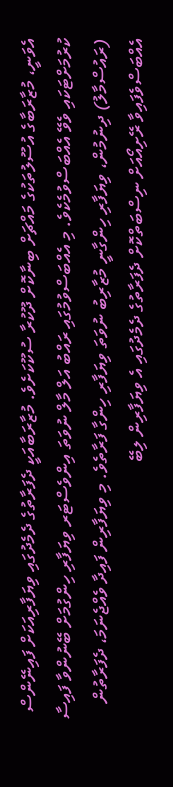އެވަނީ، މުޒާރަބާގެ އުސޫލުތަކުގެ މައްޗަށް ބިނާކޮށް ދޫކުރާ ސުކޫކަށެވެ. މުޒާރަބާއަކީ ދެފަރާތުގެ ދެމެދުގައި ވިޔަފާރިއަކަށް ފައިނޭންސް ކުރުމަށްޓަކައި ވެވޭ އެއްބަސްވުމެކެވެ. މި އެއްބަސްވުމުގައި ރައްބު އަލް މާލް ނުވަތަ އިންވެސްޓަރ ވިޔަފާރި ހިންގުމަށް ބޭނުންވާ ފައިސާ (ރައުސްމާލު) ދިނުމުން، ވިޔަފާރި ހިންގާނީ މުޒާރިބު ނުވަތަ ވިޔަފާރި ހިންގާ ފަރާތެވެ. މި ވިޔަފާރިން ފައިދާ ވެއްޖެނަމަ، ދެފަރާތުން އެއްބަސްވެފައިވާ ރޭށިއޯއަށް ނިސްބަތްކޮށް ދެފަރާތުގެ ދެމެދުގައި އެ ވިޔަފާރިން ލިބޭ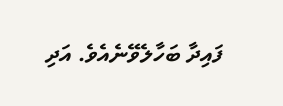ފައިދާ ބަހާލެވޭނެއެވެ. އަދި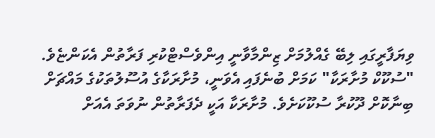ވިޔަފާރީގައި ލިބޭ ގެއްލުމަށް ޒިންމާވާނީ އިންވެސްޓްކުރި ފަރާތުން އެކަންޏެވެ.
"ސުކޫކް މުށާރަކާ" ކަމަށް ބުނެފައި އެވަނީ، މުށާރަކާގެ އުސޫލުތަކުގެ މައްޗަށް ބިނާކޮށް ދޫކުރާ ސުކޫކަށެވެ. މުށާރަކާ އަކީ ދެފަރާތުން ނުވަތަ އެއަށް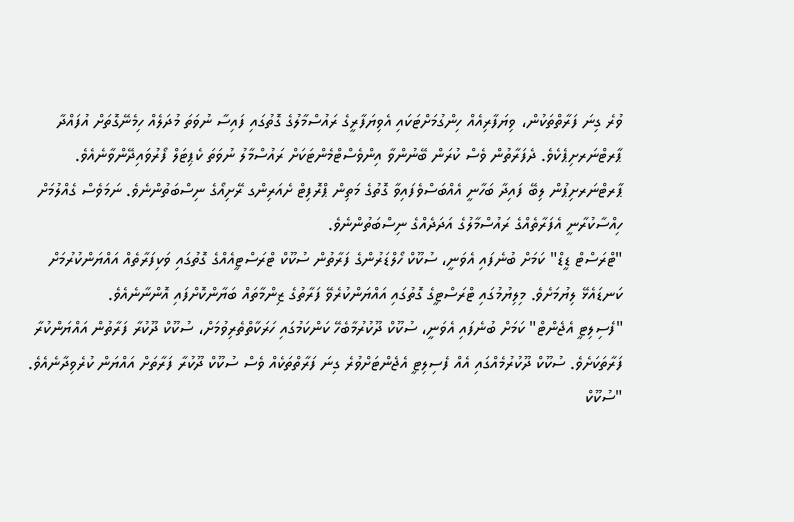ވުރެ ގިނަ ފަރާތްތަކުން، ވިޔަފާރިއެއް ހިންގުމަށްޓަކައި އެވިޔަފާރީގެ ރައުސްމާލުގެ ގޮތުގައި ފައިސާ ނުވަތަ މުދަލެއް ހިމެނޭގޮތަށް އުފައްދާ ޕާރޓްނަރށިޕެކެވެ. ދެފަރާތުން ވެސް ކުރަން ބޭނުންވާ އިންވެސްޓްމެންޓަކަށް ރައުސްމާލު ނުވަތަ ކެޕިޓަލް ފޯރުވައިދޭންވާނެއެވެ. ޕާރޓްނަރށިޕުން ލިބޭ ފައިދާ ބަހާނީ އެއްބަސްވެފައިވާ ގޮތުގެ މަތިން ޕްރޮފިޓް ށެއަރިންގ ރޭށިއޯގެ ނިސްބަތުންނެވެ. ނަމަވެސް ގެއްލުމަށް ހިއްސާކުރާނީ އެފަރާތެއްގެ ރައުސްމާލުގެ އަދަދެއްގެ ނިސްބަތުންނެވެ.
"ޓްރަސްޓް ޑީޑް" ކަމަށް ބުނެފައި އެވަނީ، ސުކޫކް ހޯލްޑަރުންގެ ފަރާތުން ސުކޫކް ޓްރަސްޓީއެއްގެ ގޮތުގައި ވަކިފަރާތެއް އައްޔަންކުރުމަށް ކަނޑައެޅޭ ލިޔުމަށެވެ. މިލިޔުމުގައި ޓްރަސްޓީގެ ގޮތުގައި އައްޔަންކުރެވޭ ފަރާތުގެ ޒިންމާތައް ބަޔާންކޮށްފައި އޮންނާނެއެވެ.
"ފެސިލިޓީ އެޖެންޓް" ކަމަށް ބުނެފައި އެވަނީ، ސުކޫކް ދޫކުރުމާބެހޭ ކަންކަމުގައި ހަރަކާތްތެރިވުމަށް، ސުކޫކް ދޫކުރާ ފަރާތުން އައްޔަންކުރާ ފަރާތަކަށެވެ. ސުކޫކް ދޫކުރުމެއްގައި އެއް ފެސިލިޓީ އެޖެންޓަށްވުރެ ގިނަ ފަރާތްތަކެއް ވެސް ސުކޫކް ދޫކުރާ ފަރާތަށް އައްޔަން ކުރެވިދާނެއެވެ.
"ސުކޫކް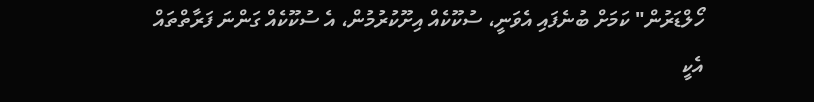ހޯލްޑަރުން" ކަމަށް ބުނެފައި އެވަނީ، ސުކޫކެއް އިށޫކުރުމުން، އެ ސުކޫކެއް ގަންނަ ފަރާތްތައް އެކީ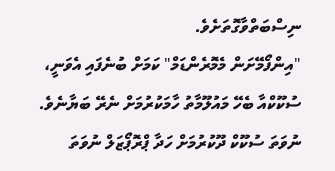ނިސްބަތްވާގޮތަށެވެ.
"އިންފޯމޭށަން މެމޮރެންޑަމް" ކަމަށް ބުނެފައި އެވަނީ، ސުކޫކްއާ ބެހޭ މައުލޫމާތު ހާމަކުރުމަށް ނެރޭ ބަޔާނެވެ. ނުވަތަ ސުކޫކް ދޫކުރުމަށް ހަދާ ޕްރޮޕޯޒަލް ނުވަތަ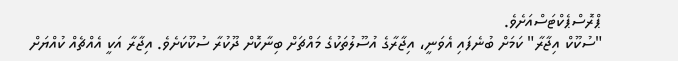ޕްރޮސްޕެކްޓަސްއަށެވެ.
"ސުކޫކް އިޖާރާ" ކަމަށް ބުނެފައި އެވަނީ، އިޖާރާގެ އުސޫލުތަކުގެ މައްޗަށް ބިނާކޮށް ދޫކުރާ ސުކޫކަށެވެ. އިޖާރާ އަކީ އެއްޗެއް ކުއްޔަށް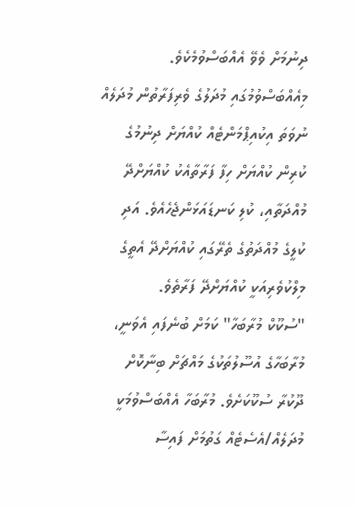ދިނުމަށް ވެވޭ އެއްބަސްވުމެކެވެ. މިއެއްބަސްވުމުގައި މުދަލުގެ ވެރިފަރާތުން މުދަލެއް ނުވަތަ އިކުއިޕްމަންޓެއް ކުއްޔަށް ދިނުމުގެ ކުރިން ކުއްޔަށް ހިފާ ފަރާތާއެކު ކުއްޔަށްދޭ މުއްދަތާއި، ކުލި ކަނޑައަޅަންޖެހެއެވެ. އަދި ކުލީގެ މުއްދަތުގެ ތެރޭގައި ކުއްޔަށްދޭ އެތީގެ މިލްކުވެރިއަކީ ކުއްޔަށްދޭ ފަރާތެވެ.
"ސުކޫކް މުރާބަހާ" ކަމަށް ބުނެފައި އެވަނީ، މުރާބަހާގެ އުސޫލުތަކުގެ މައްޗަށް ބިނާކޮށް ދޫކުރާ ސުކޫކަށެވެ. މުރާބަހާ އެއްބަސްވުމަކީ މުދަލެއް/އެސެޓެއް ގަތުމަށް ފައިސާ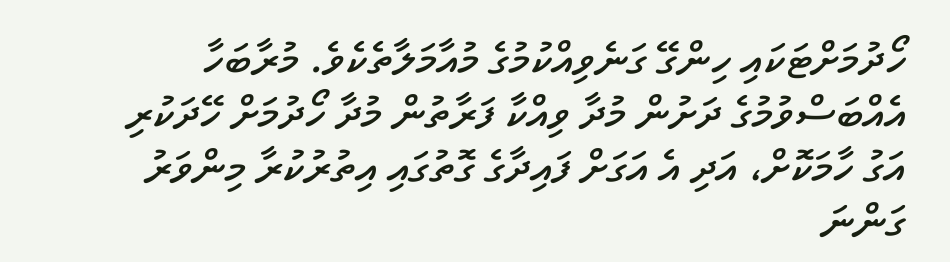ހޯދުމަށްޓަކައި ހިންގޭ ގަނެވިއްކުމުގެ މުއާމަލާތެކެވެ. މުރާބަހާ އެއްބަސްވުމުގެ ދަށުން މުދާ ވިއްކާ ފަރާތުން މުދާ ހޯދުމަށް ހޭދަކުރި އަގު ހާމަކޮށް، އަދި އެ އަގަށް ފައިދާގެ ގޮތުގައި އިތުރުކުރާ މިންވަރު ގަންނަ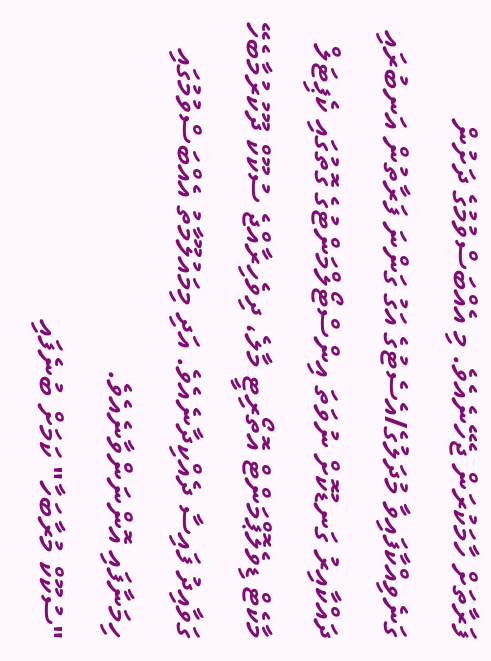ފަރާތަށް ހާމަކުރަން ޖެހޭނެއެވެ. މި އެއްބަސްވުމުގެ ދަށުން ގަނެވިއްކާފައިވާ މުދަލުގެ/އެސެޓުގެ އަގު ގަންނަ ފަރާތުން އަނބުރައި ދައްކާއިރު ގަނޑުކޮށް ނުވަތަ އިންސްޓޯލްމަންޓުގެ ގޮތުގައި ކެޕިޓަލް މާކެޓް ޑިވެލޮޕްމަންޓް އޮތޯރިޓީ މާލެ، ދިވެހިރާއްޖެ ސުކޫކް ދޫކުރުމާބެހޭ ގަވާއިދު ފައިސާ ދެއްކިދާނެއެވެ. އަދި މިމައުލޫމާތު އެއްބަސްވުމުގައި ހިމަނާފައި އޮންނަންވާނެއެވެ.
"ސުކޫކް މުރާބަހާ" ކަމަށް ބުނެފައި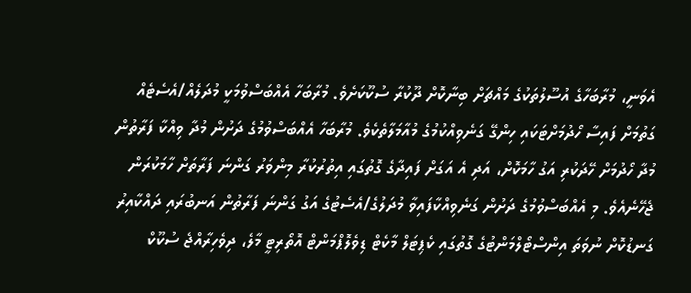އެވަނީ، މުރާބަހާގެ އުސޫލުތަކުގެ މައްޗަށް ބިނާކޮށް ދޫކުރާ ސުކޫކަށެވެ. މުރާބަހާ އެއްބަސްވުމަކީ މުދަލެއް/އެސެޓެއް ގަތުމަށް ފައިސާ ހޯދުމަށްޓަކައި ހިންގޭ ގަނެވިއްކުމުގެ މުއާމަލާތެކެވެ. މުރާބަހާ އެއްބަސްވުމުގެ ދަށުން މުދާ ވިއްކާ ފަރާތުން މުދާ ހޯދުމަށް ހޭދަކުރި އަގު ހާމަކޮށް، އަދި އެ އަގަށް ފައިދާގެ ގޮތުގައި އިތުރުކުރާ މިންވަރު ގަންނަ ފަރާތަށް ހާމަކުރަން ޖެހޭނެއެވެ. މި އެއްބަސްވުމުގެ ދަށުން ގަނެވިއްކާފައިވާ މުދަލުގެ/އެސެޓުގެ އަގު ގަންނަ ފަރާތުން އަނބުރައި ދައްކާއިރު ގަނޑުކޮށް ނުވަތަ އިންސްޓޯލްމަންޓުގެ ގޮތުގައި ކެޕިޓަލް މާކެޓް ޑިވެލޮޕްމަންޓް އޮތޯރިޓީ މާލެ، ދިވެހިރާއްޖެ ސުކޫކް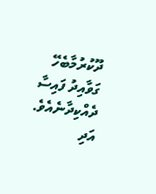ދޫކުރުމާބެހޭ ގަވާއިދު ފައިސާ ދެއްކިދާނެއެވެ. އަދި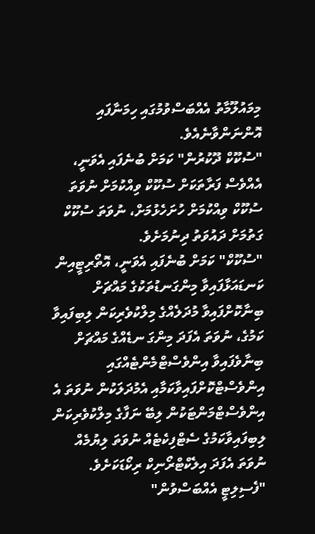މިމައުލޫމާތު އެއްބަސްވުމުގައި ހިމަނާފައި އޮންނަންވާނެއެވެ.
"ސުކޫކް ދޫކުރުން" ކަމަށް ބުނެފައި އެވަނީ، އެއްވެސް ފަރާތަކަށް ސުކޫކް ވިއްކުމަށް ނުވަތަ ސުކޫކް ވިއްކުމަށް ހުށަހެޅުމަށް، ނުވަތަ ސުކޫކް ގަތުމަށް ދައުވަތު ދިނުމަށެވެ.
"ސުކޫކް" ކަމަށް ބުނެފައި އެވަނީ، އޮތޯރިޓީއިން ކަނޑައަޅާފައިވާ މިންގަނޑުތަކުގެ މައްޗަށް ބިނާކޮށްފައިވާ މުދަލެއްގެ މިލްކުވެރިކަން ލިބިފައިވާ ކަމުގެ، ނުވަތަ އެފަދަ މިންގަ ނޑެއްގެ މައްޗަށް ބިނާވެފައިވާ އިންވެސްޓްމެންޓެއްގައި އިންވެސްޓްކޮށްފައިވާކަމާއި އެމުދަލަކުން ނުވަތަ އެ އިންވެސްޓްމަންޓަކުން ލިބޭ ނަފާގެ މިލްކުވެރިކަން ލިބިފައިވާކަމުގެ ސެޓްފިކެޓެއް ނުވަތަ ލިޔުމެއް ނުވަތަ އެފަދަ އިލެކްޓްރޯނިކް ރިކޯޑަކަށެވެ.
"ފެސިލިޓީ އެއްބަސްވުން"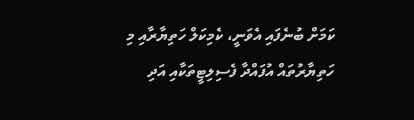ކަމަށް ބުނެފައި އެވަނީ، ކެމިކަލް ހަތިޔާރާއި މި ހަތިޔާރުތައް އުފައްދާ ފެސިލިޓީތަކާއި އަދި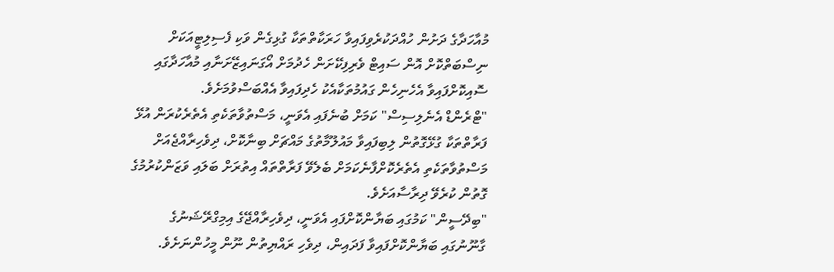މުއާހަދާގެ ދަށުން ހުއްދަކުރެވިފައިވާ ހަރަކާތްތަކާ ގުޅިގެން ވަކި ފެސިލިޓީއަކަށް ނިސްބަތްކޮށް އޮން ސައިޓް ވެރިފިކޭށަން ހެދުމަށް އޯގަނައިޒޭށަނާއި މުއާހަދާގައި ސޮއިކޮށްފައިވާ އެހެނިހެން ގައުމުތަކާއެކު ހެދިފައިވާ އެއްބަސްވުމަށެވެ.
"ޓްރެންޑް އެނެލިސިސް" ކަމަށް ބުނެފައި އެވަނީ، މަސްތުވާތަކެތި އެތެރެކުރަން އުޅޭ ފަރާތްތަކާ ގުޅޭގޮތުން ލިބިފައިވާ މައުލޫމާތުގެ މައްޗަށް ބިނާކޮށް، ދިވެހިރާއްޖެއަށް މަސްތުވާތަކެތި އެތެރެކޮށްފާނެކަމަށް ބެލެވޭ ފަރާތްތައް އިތުރަށް ބަލައި ވަޒަންކުރުމުގެ ގޮތުން ކުރެވޭ ދިރާސާއަށެވެ.
"ބިދޭސީން" ކަމުގައި ބަޔާންކޮށްފައި އެވަނީ، ދިވެހިރާއްޖޭގެ އިމިގްރޭޝަނުގެ ގާނޫނުގައި ބަޔާންކޮށްފައިވާ ފަދައިން، ދިވެހި ރައްޔިތުން ނޫން މީހުންނަށެވެ.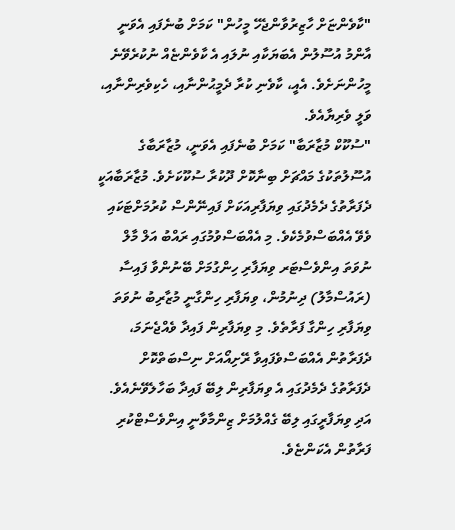"ކާވެންޏަށް ހާޒިރުވާންޖެހޭ މީހުން" ކަމަށް ބުނެފައި އެވަނީ އާންމު އުސޫލުން އެބަޔަކާއި ނުލައި އެ ކާވެންޏެއް ނުކުރެވޭނެ މީހުންނަށެވެ. އެއީ، ކާވެނި ކުރާ ދެމީޙުންނާއި، ހެކިވެރިންނާއި، ވަލީ ވެރިޔާއެވެ.
"ސުކޫކް މުޒާރަބާ" ކަމަށް ބުނެފައި އެވަނީ، މުޒާރަބާގެ އުސޫލުތަކުގެ މައްޗަށް ބިނާކޮށް ދޫކުރާ ސުކޫކަށެވެ. މުޒާރަބާއަކީ ދެފަރާތުގެ ދެމެދުގައި ވިޔަފާރިއަކަށް ފައިނޭންސް ކުރުމަށްޓަކައި ވެވޭ އެއްބަސްވުމެކެވެ. މި އެއްބަސްވުމުގައި ރައްބު އަލް މާލް ނުވަތަ އިންވެސްޓަރ ވިޔަފާރި ހިންގުމަށް ބޭނުންވާ ފައިސާ (ރައުސްމާލު) ދިނުމުން، ވިޔަފާރި ހިންގާނީ މުޒާރިބު ނުވަތަ ވިޔަފާރި ހިންގާ ފަރާތެވެ. މި ވިޔަފާރިން ފައިދާ ވެއްޖެނަމަ، ދެފަރާތުން އެއްބަސްވެފައިވާ ރޭށިއޯއަށް ނިސްބަތްކޮށް ދެފަރާތުގެ ދެމެދުގައި އެ ވިޔަފާރިން ލިބޭ ފައިދާ ބަހާލެވޭނެއެވެ. އަދި ވިޔަފާރީގައި ލިބޭ ގެއްލުމަށް ޒިންމާވާނީ އިންވެސްޓްކުރި ފަރާތުން އެކަންޏެވެ.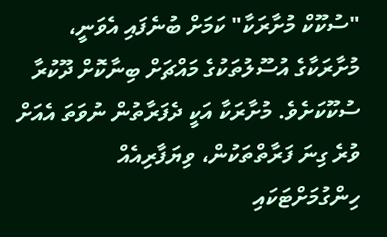"ސުކޫކް މުށާރަކާ" ކަމަށް ބުނެފައި އެވަނީ، މުށާރަކާގެ އުސޫލުތަކުގެ މައްޗަށް ބިނާކޮށް ދޫކުރާ ސުކޫކަށެވެ. މުށާރަކާ އަކީ ދެފަރާތުން ނުވަތަ އެއަށް ވުރެ ގިނަ ފަރާތްތަކުން، ވިޔަފާރިއެއް ހިންގުމަށްޓަކައި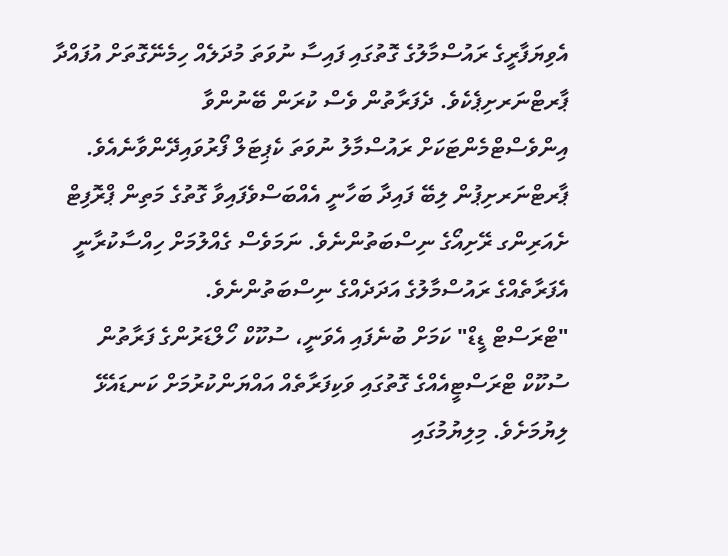އެވިޔަފާރީގެ ރައުސްމާލުގެ ގޮތުގައި ފައިސާ ނުވަތަ މުދަލެއް ހިމެނޭގޮތަށް އުފައްދާ ޕާރޓްނަރށިޕެކެވެ. ދެފަރާތުން ވެސް ކުރަން ބޭނުންވާ އިންވެސްޓްމެންޓަކަށް ރައުސްމާލު ނުވަތަ ކެޕިޓަލް ފޯރުވައިދޭންވާނެއެވެ. ޕާރޓްނަރށިޕުން ލިބޭ ފައިދާ ބަހާނީ އެއްބަސްވެފައިވާ ގޮތުގެ މަތިން ޕްރޮފިޓް ށެއަރިންގ ރޭށިއޯގެ ނިސްބަތުންނެވެ. ނަމަވެސް ގެއްލުމަށް ހިއްސާކުރާނީ އެފަރާތެއްގެ ރައުސްމާލުގެ އަދަދެއްގެ ނިސްބަތުންނެވެ.
"ޓްރަސްޓް ޑީޑް" ކަމަށް ބުނެފައި އެވަނީ، ސުކޫކް ހޯލްޑަރުންގެ ފަރާތުން ސުކޫކް ޓްރަސްޓީއެއްގެ ގޮތުގައި ވަކިފަރާތެއް އައްޔަންކުރުމަށް ކަނޑައެޅޭ ލިޔުމަށެވެ. މިލިޔުމުގައި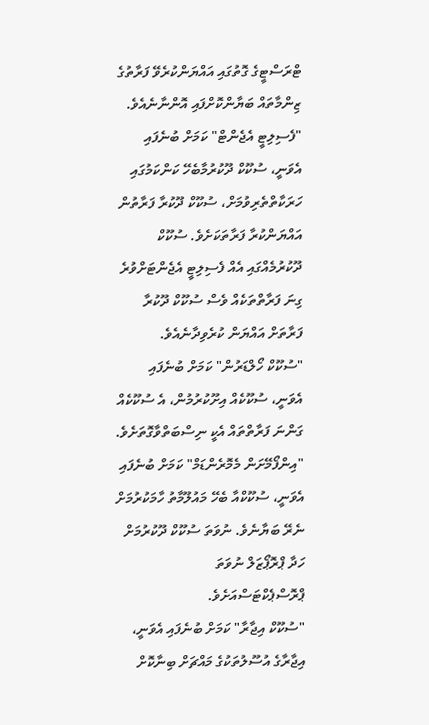ޓްރަސްޓީގެ ގޮތުގައި އައްޔަންކުރެވޭ ފަރާތުގެ ޒިންމާތައް ބަޔާންކޮށްފައި އޮންނާނެއެވެ.
"ފެސިލިޓީ އެޖެންޓް" ކަމަށް ބުނެފައި އެވަނީ، ސުކޫކް ދޫކުރުމާބެހޭ ކަންކަމުގައި ހަރަކާތްތެރިވުމަށް، ސުކޫކް ދޫކުރާ ފަރާތުން އައްޔަންކުރާ ފަރާތަކަށެވެ. ސުކޫކް ދޫކުރުމެއްގައި އެއް ފެސިލިޓީ އެޖެންޓަށްވުރެ ގިނަ ފަރާތްތަކެއް ވެސް ސުކޫކް ދޫކުރާ ފަރާތަށް އައްޔަން ކުރެވިދާނެއެވެ.
"ސުކޫކް ހޯލްޑަރުން" ކަމަށް ބުނެފައި އެވަނީ، ސުކޫކެއް އިށޫކުރުމުން، އެ ސުކޫކެއް ގަންނަ ފަރާތްތައް އެކީ ނިސްބަތްވާގޮތަށެވެ.
"އިންފޯމޭށަން މެމޮރެންޑަމް" ކަމަށް ބުނެފައި އެވަނީ، ސުކޫކްއާ ބެހޭ މައުލޫމާތު ހާމަކުރުމަށް ނެރޭ ބަޔާނެވެ. ނުވަތަ ސުކޫކް ދޫކުރުމަށް ހަދާ ޕްރޮޕޯޒަލް ނުވަތަ ޕްރޮސްޕެކްޓަސްއަށެވެ.
"ސުކޫކް އިޖާރާ" ކަމަށް ބުނެފައި އެވަނީ، އިޖާރާގެ އުސޫލުތަކުގެ މައްޗަށް ބިނާކޮށް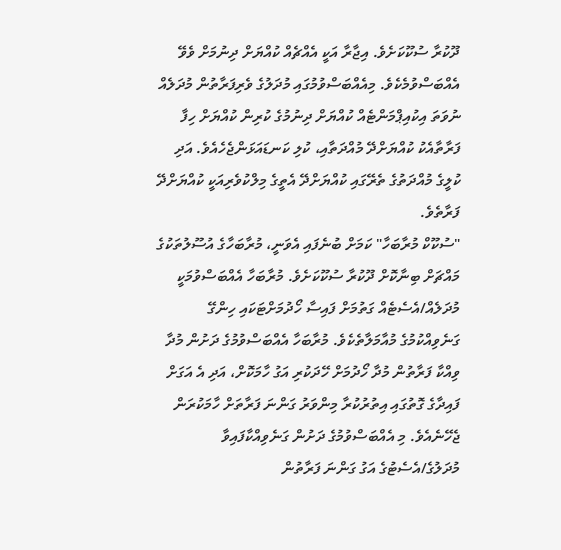ދޫކުރާ ސުކޫކަށެވެ. އިޖާރާ އަކީ އެއްޗެއް ކުއްޔަށް ދިނުމަށް ވެވޭ އެއްބަސްވުމެކެވެ. މިއެއްބަސްވުމުގައި މުދަލުގެ ވެރިފަރާތުން މުދަލެއް ނުވަތަ އިކުއިޕްމަންޓެއް ކުއްޔަށް ދިނުމުގެ ކުރިން ކުއްޔަށް ހިފާ ފަރާތާއެކު ކުއްޔަށްދޭ މުއްދަތާއި، ކުލި ކަނޑައަޅަންޖެހެއެވެ. އަދި ކުލީގެ މުއްދަތުގެ ތެރޭގައި ކުއްޔަށްދޭ އެތީގެ މިލްކުވެރިއަކީ ކުއްޔަށްދޭ ފަރާތެވެ.
"ސުކޫކް މުރާބަހާ" ކަމަށް ބުނެފައި އެވަނީ، މުރާބަހާގެ އުސޫލުތަކުގެ މައްޗަށް ބިނާކޮށް ދޫކުރާ ސުކޫކަށެވެ. މުރާބަހާ އެއްބަސްވުމަކީ މުދަލެއް/އެސެޓެއް ގަތުމަށް ފައިސާ ހޯދުމަށްޓަކައި ހިންގޭ ގަނެވިއްކުމުގެ މުއާމަލާތެކެވެ. މުރާބަހާ އެއްބަސްވުމުގެ ދަށުން މުދާ ވިއްކާ ފަރާތުން މުދާ ހޯދުމަށް ހޭދަކުރި އަގު ހާމަކޮށް، އަދި އެ އަގަށް ފައިދާގެ ގޮތުގައި އިތުރުކުރާ މިންވަރު ގަންނަ ފަރާތަށް ހާމަކުރަން ޖެހޭނެއެވެ. މި އެއްބަސްވުމުގެ ދަށުން ގަނެވިއްކާފައިވާ މުދަލުގެ/އެސެޓުގެ އަގު ގަންނަ ފަރާތުން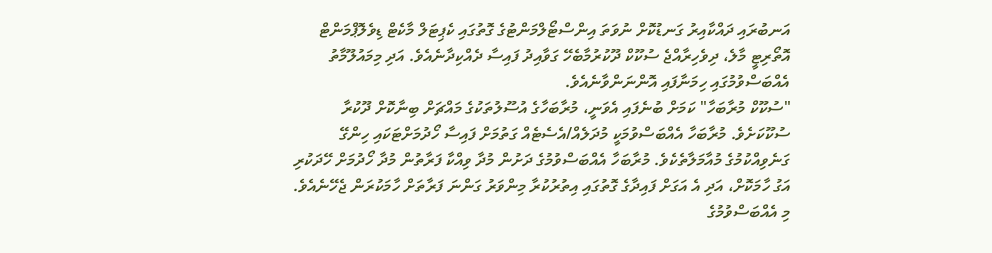އަނބުރައި ދައްކާއިރު ގަނޑުކޮށް ނުވަތަ އިންސްޓޯލްމަންޓުގެ ގޮތުގައި ކެޕިޓަލް މާކެޓް ޑިވެލޮޕްމަންޓް އޮތޯރިޓީ މާލެ، ދިވެހިރާއްޖެ ސުކޫކް ދޫކުރުމާބެހޭ ގަވާއިދު ފައިސާ ދެއްކިދާނެއެވެ. އަދި މިމައުލޫމާތު އެއްބަސްވުމުގައި ހިމަނާފައި އޮންނަންވާނެއެވެ.
"ސުކޫކް މުރާބަހާ" ކަމަށް ބުނެފައި އެވަނީ، މުރާބަހާގެ އުސޫލުތަކުގެ މައްޗަށް ބިނާކޮށް ދޫކުރާ ސުކޫކަށެވެ. މުރާބަހާ އެއްބަސްވުމަކީ މުދަލެއް/އެސެޓެއް ގަތުމަށް ފައިސާ ހޯދުމަށްޓަކައި ހިންގޭ ގަނެވިއްކުމުގެ މުއާމަލާތެކެވެ. މުރާބަހާ އެއްބަސްވުމުގެ ދަށުން މުދާ ވިއްކާ ފަރާތުން މުދާ ހޯދުމަށް ހޭދަކުރި އަގު ހާމަކޮށް، އަދި އެ އަގަށް ފައިދާގެ ގޮތުގައި އިތުރުކުރާ މިންވަރު ގަންނަ ފަރާތަށް ހާމަކުރަން ޖެހޭނެއެވެ. މި އެއްބަސްވުމުގެ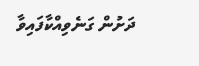ދަށުން ގަނެވިއްކާފައިވާ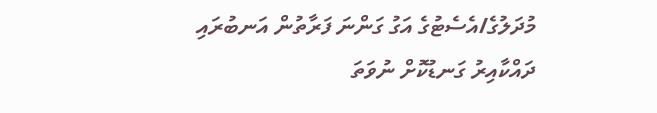މުދަލުގެ/އެސެޓުގެ އަގު ގަންނަ ފަރާތުން އަނބުރައި ދައްކާއިރު ގަނޑުކޮށް ނުވަތަ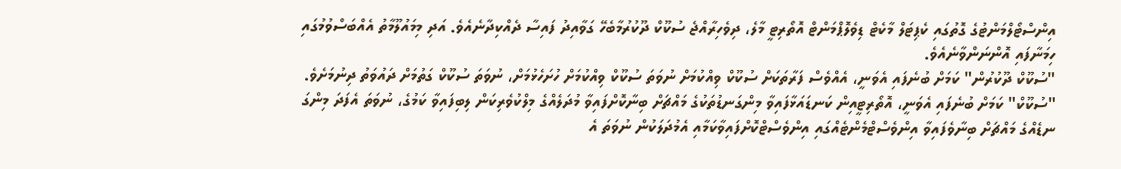އިންސްޓޯލްމަންޓުގެ ގޮތުގައި ކެޕިޓަލް މާކެޓް ޑިވެލޮޕްމަންޓް އޮތޯރިޓީ މާލެ، ދިވެހިރާއްޖެ ސުކޫކް ދޫކުރުމާބެހޭ ގަވާއިދު ފައިސާ ދެއްކިދާނެއެވެ. އަދި މިމައުލޫމާތު އެއްބަސްވުމުގައި ހިމަނާފައި އޮންނަންވާނެއެވެ.
"ސުކޫކް ދޫކުރުން" ކަމަށް ބުނެފައި އެވަނީ، އެއްވެސް ފަރާތަކަށް ސުކޫކް ވިއްކުމަށް ނުވަތަ ސުކޫކް ވިއްކުމަށް ހުށަހެޅުމަށް، ނުވަތަ ސުކޫކް ގަތުމަށް ދައުވަތު ދިނުމަށެވެ.
"ސުކޫކް" ކަމަށް ބުނެފައި އެވަނީ، އޮތޯރިޓީއިން ކަނޑައަޅާފައިވާ މިންގަނޑުތަކުގެ މައްޗަށް ބިނާކޮށްފައިވާ މުދަލެއްގެ މިލްކުވެރިކަން ލިބިފައިވާ ކަމުގެ، ނުވަތަ އެފަދަ މިންގަ ނޑެއްގެ މައްޗަށް ބިނާވެފައިވާ އިންވެސްޓްމެންޓެއްގައި އިންވެސްޓްކޮށްފައިވާކަމާއި އެމުދަލަކުން ނުވަތަ އެ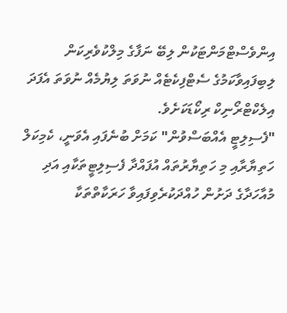އިންވެސްޓްމަންޓަކުން ލިބޭ ނަފާގެ މިލްކުވެރިކަން ލިބިފައިވާކަމުގެ ސެޓްފިކެޓެއް ނުވަތަ ލިޔުމެއް ނުވަތަ އެފަދަ އިލެކްޓްރޯނިކް ރިކޯޑަކަށެވެ.
"ފެސިލިޓީ އެއްބަސްވުން" ކަމަށް ބުނެފައި އެވަނީ، ކެމިކަލް ހަތިޔާރާއި މި ހަތިޔާރުތައް އުފައްދާ ފެސިލިޓީތަކާއި އަދި މުއާހަދާގެ ދަށުން ހުއްދަކުރެވިފައިވާ ހަރަކާތްތަކާ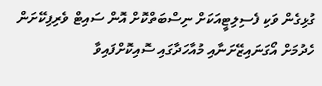ގުޅިގެން ވަކި ފެސިލިޓީއަކަށް ނިސްބަތްކޮށް އޮން ސައިޓް ވެރިފިކޭށަން ހެދުމަށް އޯގަނައިޒޭށަނާއި މުއާހަދާގައި ސޮއިކޮށްފައިވާ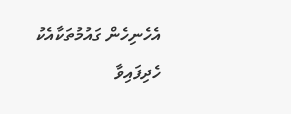އެހެނިހެން ގައުމުތަކާއެކު ހެދިފައިވާ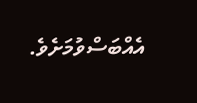އެއްބަސްވުމަށެވެ.